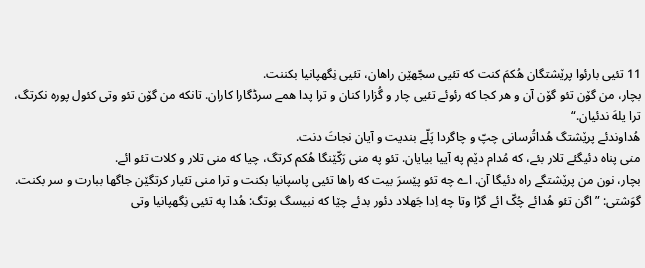11 تئیی بارئوا پرێشتگان هُکمَ کنت که تئیی سجّهێن راهان، تئیی نِگهپانیا بکننت.
بچار، من گۆن تئو گۆن آن و هر کجا که رئوئے تئیی چار و گُزارا کنان و ترا پدا همے سرڈگارا کاران. تانکه من گۆن تئو وتی کئول پوره نکرتگ، ترا یلهَ ندئیان.“
هُداوندئے پرێشتگ هُداتُرسانی چپّ و چاگردا پَلّے بندیت و آیان نجاتَ دنت.
منی پناه دئیگئے تلار بئے، که مُدام دێم په آییا بیایان. تئو په منی رَکّێنگا هُکم کرتگ، چیا که منی تلار و کلات تئو ائے.
بچار، نون من پرێشتگے راه دئیگا آن. اے چه تئو پێسرَ بیت که راها تئیی پاسپانیا بکنت و ترا منی تئیار کرتگێن جاگها ببارت و سر بکنت.
گوَشتی: ”اگن تئو هُدائے چُکّ ائے گڑا وتا چه اِدا جَهلاد دئور بدئے چێا که نبیسگ بوتگ: هُدا په تئیی نِگهپانیا وتی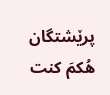پرێشتگان هُکمَ کنت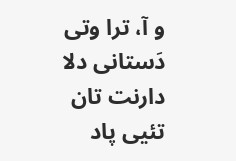و آ، ترا وتی دَستانی دلا دارنت تان تئیی پاد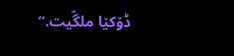ڈۆکێا ملگّیت.“